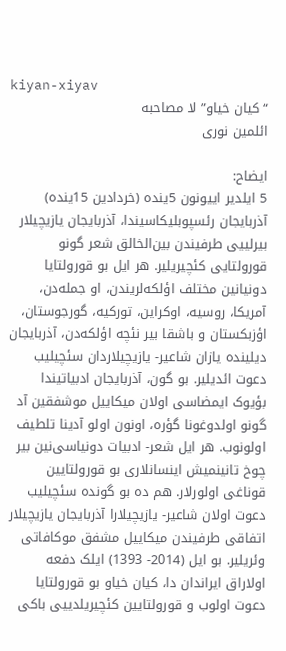kiyan-xiyav
“کیان خیاو” لا مصاحبه
ائلمین نوری

ایضاح:
5 ایلدیر اییونون 5ینده (خردادین 15ینده) آذربایجان رئسپوبلیکاسیندا، آذربایجان یازیچیلار بیرلییی طرفیندن بین‌الخالق شعر گونو قورولتایی کئچیریلیر. هر ایل بو قورولتایا دونیانین مختلف اؤلکه‌لریندن، او جمله‌دن، آمریکا، روسیه، اوکراین، تورکیه، گورجوستان، اؤزبکستان و باشقا بیر نئچه اؤلکه‌دن، آذربایجان دیلینده یازان شاعیر- یازیچیلاردان سئچیلیب دعوت ائدیلیر. بو گون، آذربایجان ادبیاتیندا بؤیوک ایمضاسی اولان میکاییل موشفقین آد گونو اولدوغونا گؤره، اونون اولو آدینا تلطیف اولونوب. هر ایل شعر- ادبیات دونیاسی‌نین بیر چوخ تانینمیش اینسانلاری بو قورولتایین قوناغی اولورلار. هم ده بو گونده سئچیلیب دعوت اولان شاعیر- یازیچیلارا آذربایجان یازیچیلار اتفاقی طرفیندن میکاییل مشفق موکافاتی وئریلیر. بو ایل (2014- 1393) ایلک دفعه اولاراق ایراندان دا، کیان خیاو بو قورولتایا دعوت اولوب و قورولتایین کئچیریلدییی باکی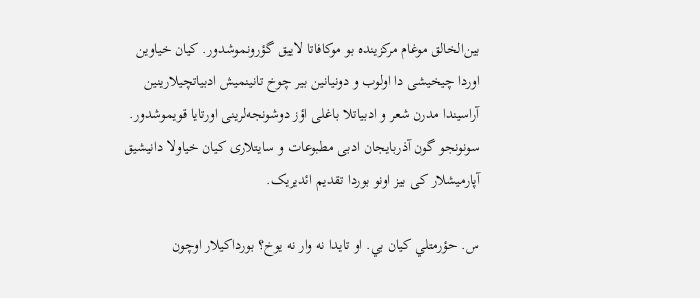بین‌الخالق موغام مرکزینده بو موکافاتا لاییق گؤرونموشدور. کیان خیاوین اوردا چیخیشی دا اولوب و دونیانین بیر چوخ تانینمیش ادبیاتچیلارینین آراسیندا مدرن شعر و ادبیاتلا باغلی اؤز دوشونجه‌لرینی اورتایا قویموشدور. سونونجو گون آذربایجان ادبی مطبوعات و سایتلاری کیان خیاولا دانیشیق آپارمیشلار کی بیز اونو بوردا تقدیم ائدیریک.

س. حؤرمتلي کیان بي. او تايدا نه وار نه يوخ؟ بورداکيلار اوچون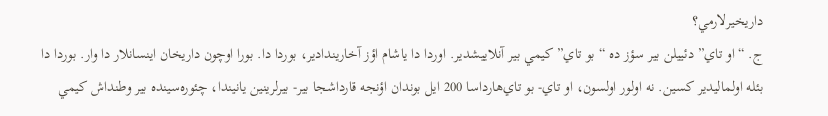داريخيرلارمي؟
ج. “او تاي” دئييلن بير سؤز ده “بو تاي” کيمي بير آنلاييشدير. اوردا دا ياشام اؤز آخاريندادير، بوردا دا. بورا اوچون داريخان اينسانلار دا وار. بوردا دا بئله اولماليدير کسين. نه اولور اولسون، او تاي- بو تاي‌هارداسا 200 ايل بوندان اؤنجه قارداشجا بير- بيرلرينين يانيندا، چئوره‌سينده بير وطنداش کيمي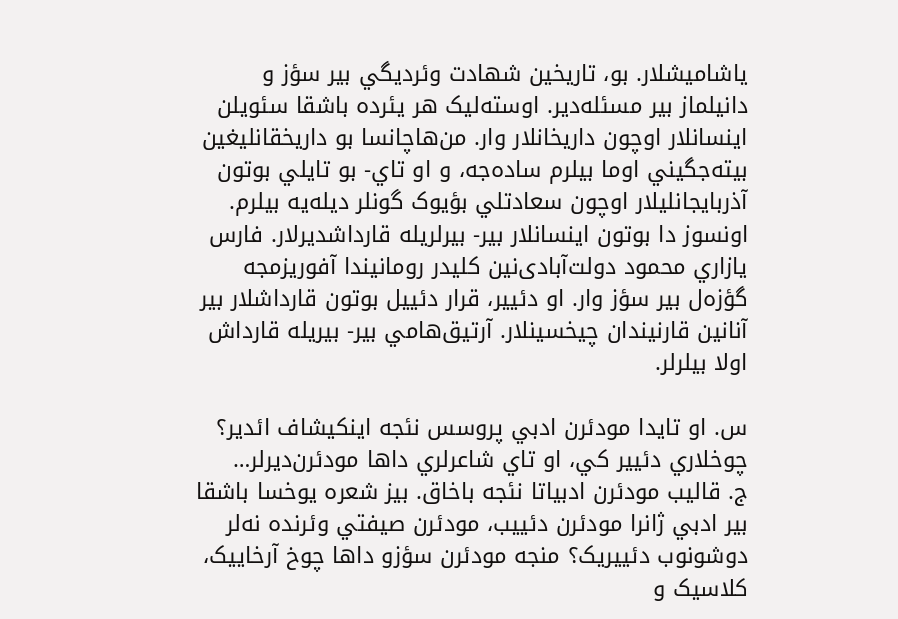ياشاميشلار. بو، تاريخين شهادت وئرديگي بير سؤز و دانيلماز بير مسئله‌دير. اوسته‌ليک هر يئرده باشقا سئويلن اينسانلار اوچون داريخانلار وار. من‌هاچانسا بو داريخقانليغين بيته‌جگيني اوما بيلرم ساده‌جه، و او تاي- بو تايلي بوتون آذربايجانليلار اوچون سعادتلي بؤيوک گونلر ديله‌يه بيلرم. اونسوز دا بوتون اينسانلار بير- بيرلريله قارداشديرلار. فارس يازاري محمود دولت‌آبادی‌نین کليدر رومانيندا آفوريزمجه گؤزه‌ل بير سؤز وار. او دئيير، قرار دئييل بوتون قارداشلار بير آنانين قارنيندان چيخسينلار. آرتيق‌هامي بير- بيريله قارداش اولا بيلرلر.

س. او تايدا مودئرن ادبي پروسس نئجه اينکيشاف ائدير؟ چوخلاري دئيير کي، او تاي شاعرلري داها مودئرن‌ديرلر…
ج. قاليب مودئرن ادبياتا نئجه باخاق. بيز شعره يوخسا باشقا بير ادبي ژانرا مودئرن دئييب، مودئرن صيفتي وئرنده نه‌لر دوشونوب دئييريک؟ منجه مودئرن سؤزو داها چوخ آرخاييک، کلاسيک و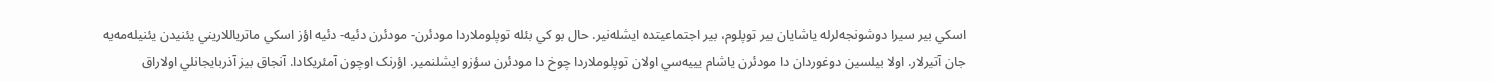اسکي بير سيرا دوشونجه‌لرله ياشايان بير توپلوم، بير اجتماعيتده ايشله‌نير. حال بو کي بئله توپلوملاردا مودئرن- مودئرن دئيه- دئيه اؤز اسکي ماترياللاريني يئنيدن يئنيله‌مه‌يه جان آتيرلار. اولا بيلسين دوغوردان دا مودئرن ياشام يييه‌سي اولان توپلوملاردا چوخ دا مودئرن سؤزو ايشلنمير. اؤرنک اوچون آمئريکادا. آنجاق بيز آذربايجانلي اولاراق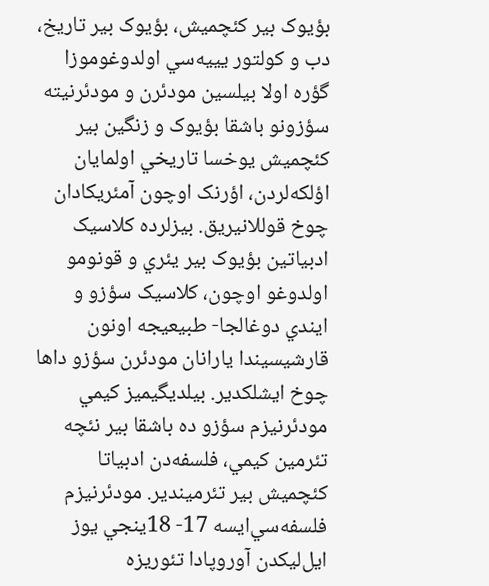بؤيوک بير کئچميش، بؤيوک بير تاريخ، دب و کولتور يييه‌سي اولدوغوموزا گؤره اولا بيلسين مودئرن و مودئرنيته سؤزونو باشقا بؤيوک و زنگين بير کئچميش يوخسا تاريخي اولمايان اؤلکه‌لردن، اؤرنک اوچون آمئريکادان چوخ قوللانيريق. بيزلرده کلاسيک ادبياتين بؤيوک بير يئري و قونومو اولدوغو اوچون، کلاسيک سؤزو و ايندي دوغالجا- طبيعيجه اونون قارشيسيندا يارانان مودئرن سؤزو داها چوخ ايشلکدير. بيلديگيميز کيمي مودئرنيزم سؤزو ده باشقا بير نئچه تئرمين کيمي، فلسفه‌دن ادبياتا کئچميش بير تئرميندير. مودئرنيزم فلسفه‌سي‌ایسه 17- 18ينجي يوز ايل‌ليکدن آوروپادا تئوريزه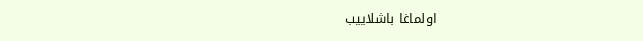اولماغا باشلاييب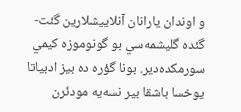و اوندان يارانان آنلاييشلارين گئت- گئده گليشمه‌سي بو گونوموزه کيمي سورمکده‌دير. بونا گؤره ده بيز ادبياتا يوخسا باشقا بير نسه‌يه مودئرن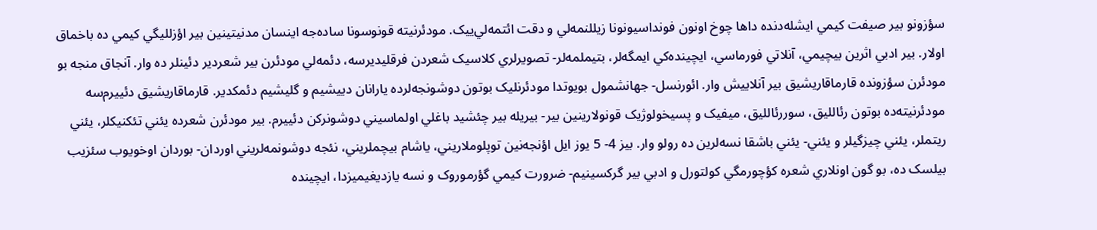سؤزونو بير صيفت کيمي ايشله‌دنده داها چوخ اونون فونداسيونونا زيللنمه‌لي و دقت ائتمه‌لي‌یيک. مودئرنيته قونوسونا ساده‌جه اينسان مدنيتينين بير اؤزلليگي کيمي ده باخماق اولار. بير ادبي اثرين بيچيمي، آنلاتي فورماسي، ايچينده‌کي ايمگه‌لر، بتيملمه‌لر- تصويرلري کلاسيک شعردن فرقليديرسه، دئمه‌لي مودئرن بير شعردير دئينلر ده وار. آنجاق منجه بو مودئرن سؤزونده قارماقاريشيق بير آنلاييش وار. ائورنسل- جهانشمول بويوتدا مودئرنليک بوتون دوشونجه‌لرده يارانان دييشيم و گليشيم دئمکدير. قارماقاريشيق دئييرم‌سه مودئرنيته‌ده بوتون رئالليق، سوررئالليق، ميفيک و پسيخولوژيک قونولارينين بير- بيريله بير چئشيد باغلي اولماسيني دوشونرکن دئييرم. بير مودئرن شعرده يئني تئکنيکلر، يئني ريتملر، يئني چيزگيلر و يئني- يئني باشقا نسه‌لرين ده رولو وار. بيز 4- 5 يوز ايل اؤنجه‌نين توپلوملاريني، ياشام بيچملريني، نئجه دوشونمه‌لريني اوردان- بوردان اوخويوب سئزيب بيلسک ده، بو گون اونلاري شعره کؤچورمگي کولتورل و ادبي بير گرکسينيم- ضرورت کيمي گؤرموروک و نسه يازديغيميزدا، ايچينده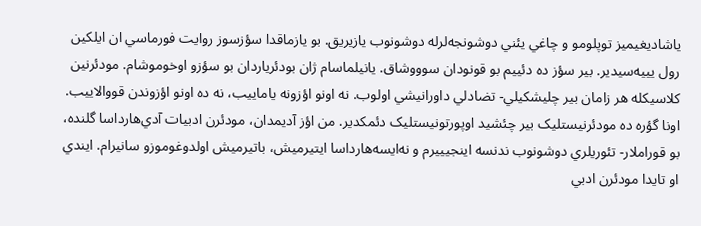ياشاديغيميز توپلومو و چاغي يئني دوشونجه‌لرله دوشونوب يازيريق. بو يازماقدا سؤزسوز روايت فورماسي ان ايلکين رول يييه‌سيدير. بير سؤز ده دئييم بو قونودان سوووشاق. يانيلماسام ژان بودئرياردان بو سؤزو اوخوموشام. مودئرنين کلاسيکله هر زامان بير چليشکيلي- تضادلي داورانيشي اولوب. نه اونو اؤزونه ياماييب، نه ده اونو اؤزوندن قووالاييب. اونا گؤره ده مودئرنيستليک بير چئشيد اوپورتونيستليک دئمکدير. من اؤز آديمدان، مودئرن ادبيات آدي‌هارداسا گلنده، بو قوراملار- تئوريلري دوشونوب ندنسه اينجيیيرم و نه‌ايسه‌هارداسا ايتيرميش، باتيرميش اولدوغوموزو سانيرام. ايندي او تايدا مودئرن ادبي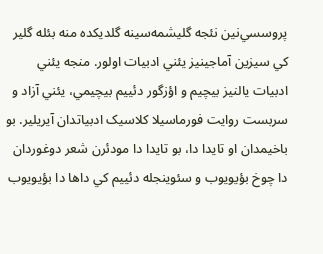پروسسي‌نين نئجه گليشمه‌سينه گلديکده منه بئله گلير کي سيزين آماجينيز يئني ادبيات اولور. منجه يئني ادبيات يالنيز بيچيم و اؤزگور دئييم بيچیمي، يئني آزاد و سربست روايت فورماسيلا کلاسيک ادبياتدان آيريلير. بو باخيمدان او تايدا دا، بو تايدا دا مودئرن شعر دوغوردان دا چوخ بؤيويوب و سئوينجله دئييم کي داها دا بؤيويوب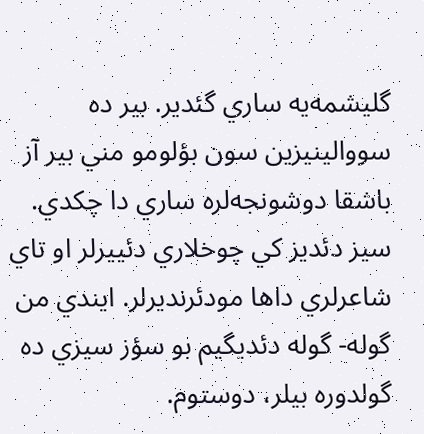گليشمه‌يه ساري گئدير. بير ده سووالينيزين سون بؤلومو مني بير آز باشقا دوشونجه‌لره ساري دا چکدي. سيز دئديز کي چوخلاري دئييرلر او تاي شاعرلري داها مودئرنديرلر. ايندي من گوله- گوله دئديگيم بو سؤز سيزي ده گولدوره بيلر، دوستوم.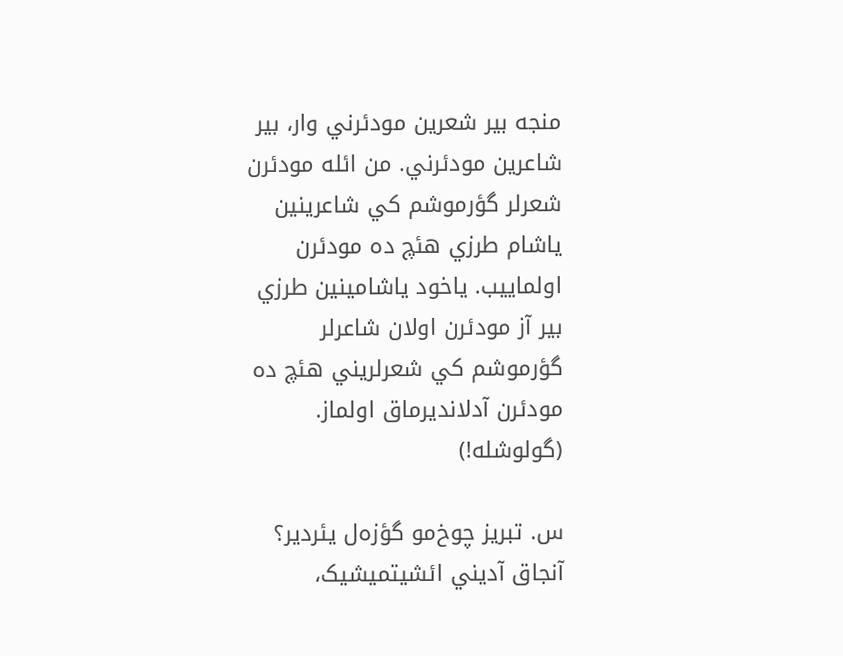منجه بير شعرين مودئرني وار، بير شاعرين مودئرني. من ائله مودئرن شعرلر گؤرموشم کي شاعرينين ياشام طرزي هئچ ده مودئرن اولماييب. ياخود ياشامينين طرزي بير آز مودئرن اولان شاعرلر گؤرموشم کي شعرلريني هئچ ده مودئرن آدلانديرماق اولماز. (گولوشله!)

س. تبريز چوخ‌مو گؤزه‌ل يئردير؟ آنجاق آديني ائشيتميشيک،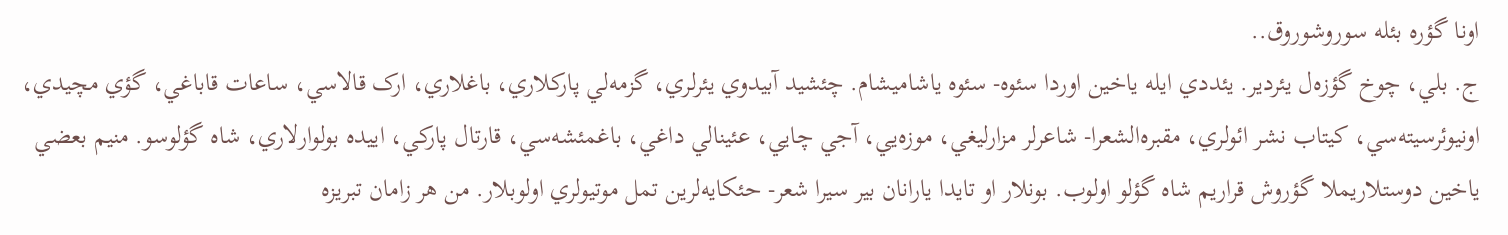اونا گؤره بئله سوروشوروق..
ج. بلي، چوخ گؤزه‌ل يئردير. يئددي ايله ياخين اوردا سئوه- سئوه ياشاميشام. چئشيد آبيدوي يئرلري، گزمه‌لي پارکلاري، باغلاري، ارک قالاسي، ساعات قاباغي، گؤي مچيدي، اونيوئرسيته‌سي، کيتاب نشر ائولري، مقبره‌الشعرا- شاعرلر مزارليغي، موزه‌یي، آجي چايي، عئينالي داغي، باغمئشه‌سي، قارتال پارکي، اييده بولوارلاري، شاه گؤلوسو. منيم بعضي ياخين دوستلاريملا گؤروش قراريم شاه گؤلو اولوب. بونلار او تايدا يارانان بير سيرا شعر- حئکايه‌لرين تمل موتيولري اولوبلار. من هر زامان تبريزه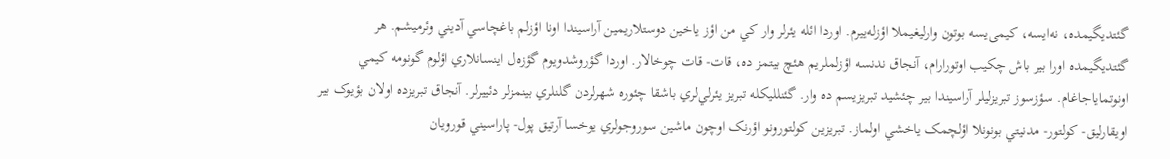گئتديگيمده، نه‌ايسه، کيمی‌يسه بوتون وارليغيملا اؤزله‌ييرم. اوردا ائله يئرلر وار کي من اؤز ياخين دوستلاريمين آراسيندا اونا اؤزلم باغچاسي آديني وئرميشم. هر گئتديگيمده اورا بير باش چکيب اوتورارام، آنجاق ندنسه اؤزلملريم هئچ بيتمز ده، قات- قات چوخالار. اوردا گؤروشدويوم گؤزه‌ل اينسانلاري اؤلوم گونومه کيمي اونوتماياجاغام. سؤزسوز تبريزليلر آراسيندا بير چئشيد تبريزيسم ده وار. گئنلليکله تبريز يئرلي‌لري باشقا چئوره شهرلردن گلنلري بينمزلر دئييرلر. آنجاق تبريزده اولان بؤيوک بير اويقارليق- کولتور- مدنيتي بونونلا اؤلچمک ياخشي اولماز. تبريزين کولتورونو اؤرنک اوچون ماشين سوروجولري يوخسا آرتيق پول- پاراسيني قورويان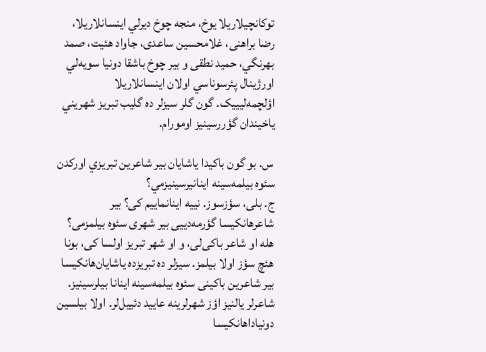توکانچيلاريلا يوخ، منجه چوخ ديرلي اينسانلاريلا، رضا براهنی، غلامحسین ساعدی، جاواد هئيت، صمد بهرنگي، حمید نطقی و بير چوخ باشقا دونيا سويه‌لي اورژينال پئرسوناسي اولان اينسانلاريلا اؤلچمه‌ليیيک. گون گلر سيزلر ده گليب تبريز شهريني ياخيندان گؤررسينيز اومورام.

س. بو گون باکيدا ياشايان بير شاعرين تبريزي اورکدن سئوه بيلمه‌سينه اينانيرسينيزمي؟
ج. بلی، سؤزسوز. نییه اینانماییم کی؟ بیر شاعر‌هانکیسا گؤرمه‌دییی بیر شهری سئوه بیلمزمی؟ هله او شاعر باکی‌لی، و او شهر تبریز اولسا کی، بونا هئچ سؤز اولا بیلمز. سیزلر ده تبریزده یاشایان‌هانکیسا بیر شاعرین باکینی سئوه بیلمه‌سینه اینانا بیلرسینیز. شاعرلر یالنیز اؤز شهرلرینه عایید دئییل‌لر. اولا بیلسین دونیادا‌هانکیسا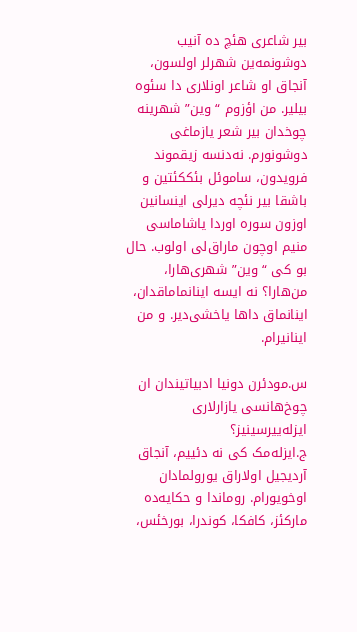بیر شاعری هئچ ده آنیب دوشونمه‌ین شهرلر اولسون، آنجاق او شاعر اونلاری دا سئوه بیلیر. من اؤزوم “وین” شهرینه چوخدان بیر شعر یازماغی دوشونورم. نه‌دنسه زیقموند فرویدون، ساموئل بئککئتین و باشقا بیر نئچه دیرلی اینسانین اوزون سوره اوردا یاشاماسی منیم اوچون ماراق‌لی اولوب. حال بو کی “وین” شهری‌هارا، من‌هارا؟ نه ایسه اینانماماقدان، اینانماق داها یاخشی‌دیر. و من اینانیرام.

س.مودئرن دونیا ادبیاتیندان ان چوخ‌هانسی یازارلاری ایزله‌ییرسینیز؟
ج.ایزله‌مک کی نه دئییم، آنجاق آردیجیل اولا‌راق یورولما‌دان اوخویورام. روماندا و حکایه‌ده مارکئز، کافکا، کوندرا، بورخئس،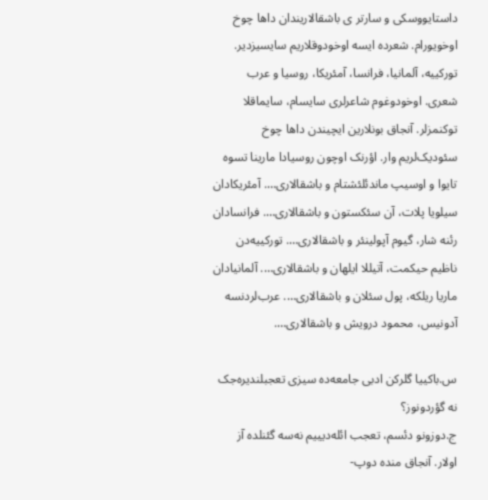داستایووسکی و سارتر ی باشقالاریندان‌ داها چوخ اوخویورام. شعرده ایسه اوخودوقلاریم سایسیزدیر. تورکییه، آلمانیا، فرانسا، آمئریکا، روسیا و عرب شعری. اوخودوغوم شاعرلری سایسام، سایماقلا توکنمزلر. آنجاق بونلارین ایچیندن داها چوخ سئودیک‌لریم وار. اؤرنک اوچون روسیادا مارینا تسوه تایوا و اوسیپ ماندئلئشتام و باشقالاری…. آمئریکا‌دان سیلویا پلات، آن سئکستون و باشقالاری…. فرانسا‌دان رئنه شار، گیوم آپولینئر و باشقالاری…. تورکییه‌دن ناظیم حیکمت، آتیللا ایلهان و باشقالاری…. آلمانیا‌دان ماریا ریلکه، پول سئلان و باشقالاری…. عرب‌لردنسه آدونیس، محمود درویش و باشقالاری….

س.باکییا گلرکن ادبی جامعه‌ده سیزی تعجبلندیره‌جک نه گؤردونوز؟
ج.دوزونو دئسم، تعجب ائله‌دیییم نه‌سه گئنلده آز اولار. آنجاق منده دوپ-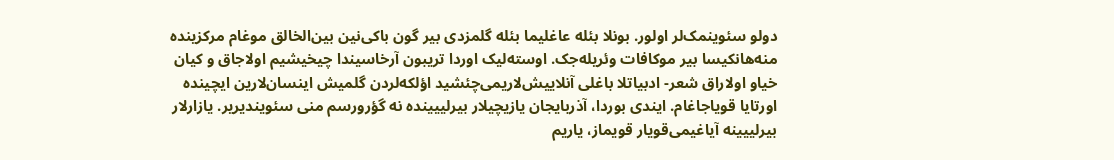دولو سئوینمک‌لر اولور. بونلا بئله عاغلیما بئله گلمزدی بیر گون باکی‌نین بین‌الخالق موغام مرکزینده منه‌هانکیسا بیر موکافات وئریله‌جک. اوسته‌لیک اوردا تریبون آرخاسیندا چیخیشیم اولا‌جاق و کیان خیاو اولا‌راق شعر- ادبیاتلا باغلی آنلاییش‌لاریمی‌چئشید اؤلکه‌لردن گلمیش اینسان‌لارین ایچینده اورتایا قویاجاغام. ایندی بوردا، آذربایجان یازیچیلار بیرلییینده نه گؤرورسم منی سئویندیریر. یازارلار بیرلییینه آیاغیمی‌قویار قویماز، یاریم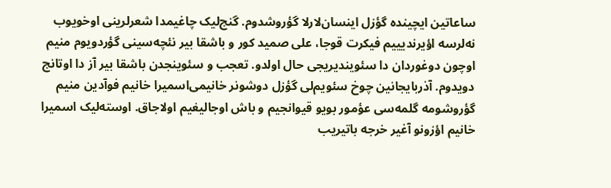ساعاتین ایچینده گؤزل اینسان‌لارلا گؤروشدوم. گنج‌لیک چاغیمدا شعرلرینی اوخویوب نه‌لرسه اؤیرندیییم فیکرت قوجا، علی صمید کور و باشقا بیر نئچه‌سینی گؤردویوم منیم اوچون دوغوردان دا سئویندیریجی حال اولدو. تعجب و سئوینجدن باشقا بیر آز دا اوتانج دویدوم. آذربایجانین چوخ سئویم‌لی گؤزل دوشونر خانیمی‌اسمیرا خانیم فوآدین منیم گؤروشومه گلمه‌سی عؤمور بویو قیوانجیم و باش اوجالیغیم اولا‌جاق. اوسته‌لیک اسمیرا خانیم اؤزونو آغیر خرجه باتیریب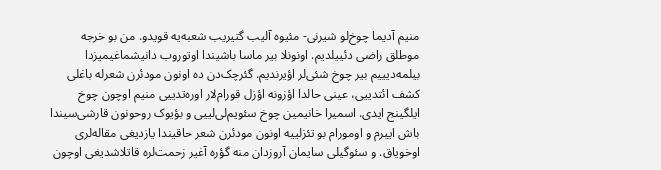منیم آدیما چوخ‌لو شیرنی- مئیوه آلیب گتیریب شعبه‌یه قویدو. من بو خرجه موطلق راضی دئییلدیم. اونونلا بیر ماسا باشیندا اوتوروب دانیشماغیمیزدا بیلمه‌دیییم بیر چوخ شئی‌لر اؤیرندیم. گئرچک‌دن ده اونون مودئرن شعرله باغلی کشف ائتدییی، عینی حالدا اؤزونه اؤزل قورام‌لار اوره‌تدییی منیم اوچون چوخ ایلگینج ایدی. اسمیرا خانیمین چوخ سئویم‌لی‌لییی و بؤیوک روحونون قارشی‌سیندا باش اییرم و اومورام بو تئزلییه اونون مودئرن شعر حاقیندا یازدیغی مقاله‌لری اوخویاق. و سئوگیلی سایمان آروزدان منه گؤره آغیر زحمت‌لره قاتلاشدیغی اوچون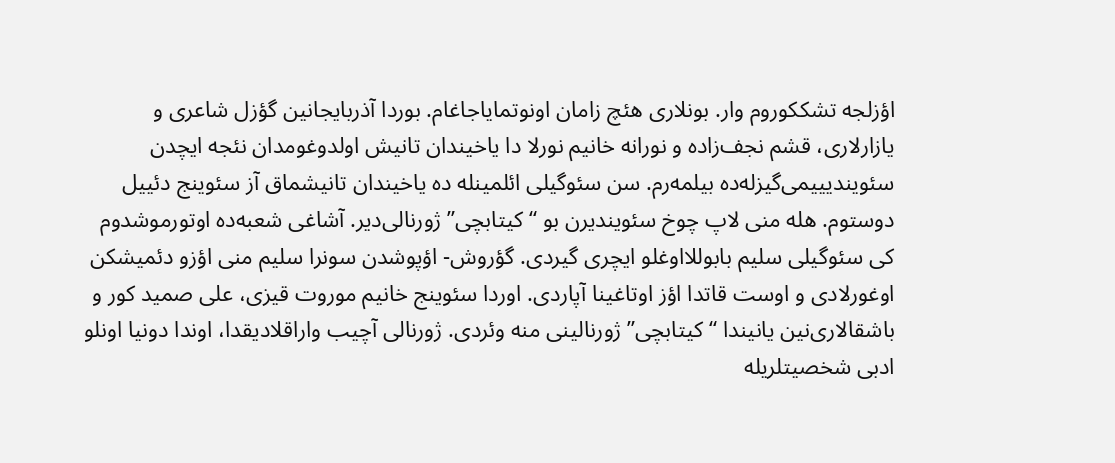اؤزلجه تشککوروم وار. بونلاری هئچ زامان اونوتمایاجاغام. بوردا آذربایجانین گؤزل شاعری و یازارلاری، قشم نجف‌زاده و نورانه خانیم نورلا دا یاخیندان تانیش اولدوغومدان نئجه ایچدن سئویندیییمی‌گیزله‌ده بیلمه‌رم. سن سئوگیلی ائلمینله ده یاخیندان تانیشماق آز سئوینج دئییل دوستوم. هله منی لاپ چوخ سئویندیرن بو “کیتابچی” ژورنا‌لی‌دیر. آشاغی شعبه‌ده اوتورموشدوم کی سئوگیلی سلیم بابوللااوغلو ایچری گیردی. گؤروش- اؤپوشدن سونرا سلیم منی اؤزو دئمیشکن اوغورلادی و اوست قاتدا اؤز اوتاغینا آپاردی. اوردا سئوینج خانیم موروت قیزی، علی صمید کور و باشقالاری‌نین یانیندا “کیتابچی” ژورنالینی منه وئردی. ژورنا‌لی آچیب واراقلادیقدا، اوندا دونیا اونلو ادبی شخصیتلریله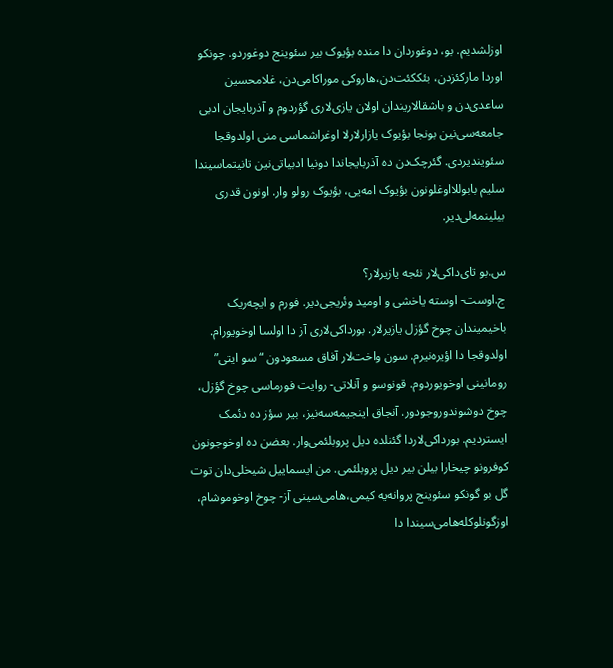اوزلشدیم. بو، دوغوردان دا منده بؤیوک بیر سئوینج دوغوردو. چونکو اوردا مارکئزدن، بئککئت‌دن،‌هاروکی موراکامی‌دن، غلامحسین ساعدی‌دن و باشقالاریندان‌ اولان یازی‌لاری گؤردوم و آذربایجان ادبی جامعه‌سی‌نین بونجا بؤیوک یازارلارلا اوغراشماسی منی اولدوقجا سئویندیردی. گئرچک‌دن ده آذربایجاندا دونیا ادبیاتی‌نین تانیتماسیندا سلیم بابوللااوغلونون بؤیوک امه‌یی، بؤیوک رولو وار. اونون قدری بیلینمه‌لی‌دیر.

س.بو تای‌داکی‌لار نئجه یازیرلار؟
ج.اوست- اوسته یاخشی و اومید وئریجی‌دیر. فورم و ایچه‌ریک باخیمیندان چوخ گؤزل یازیرلار. بورداکی‌لاری آز دا اولسا اوخویورام. اولدوقجا دا اؤیره‌نیرم. سون واخت‌لار آفاق مسعودون “سو ایتی” رومانینی اوخویوردوم. قونوسو و آنلاتی- روایت فورماسی چوخ گؤزل، چوخ دوشوندوروجودور. آنجاق اینجیمه‌سه‌نیز، بیر سؤز ده دئمک ایستردیم. بورداکی‌لاردا گئنلده دیل پروبلئمی‌وار. بعضن ده اوخوجونون کوفرونو چیخارا بیلن بیر دیل پروبلئمی. من ایسماییل شیخلی‌دان توت گل بو گونکو سئوینج پروانه‌یه کیمی،‌هامی‌سینی آز- چوخ اوخوموشام، اوزگونلوکله‌هامی‌سیندا دا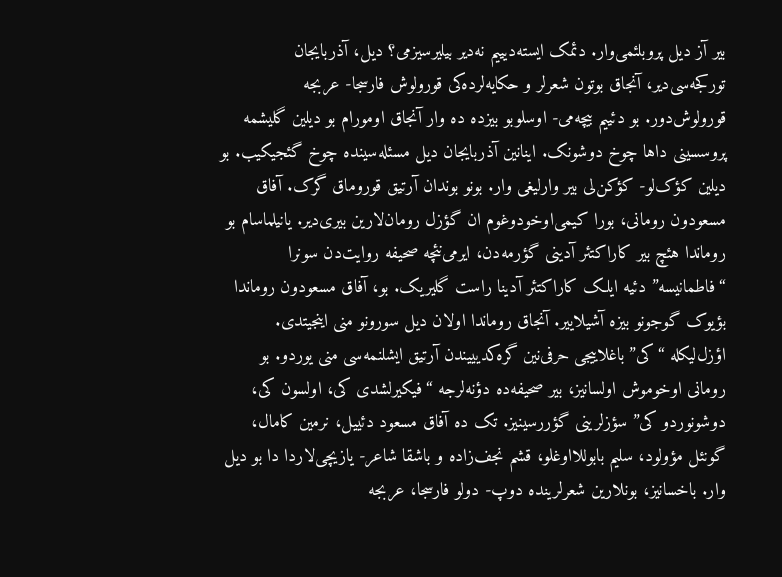بیر آز دیل پروبلئمی‌وار. دئمک ایسته‌دیییم نه‌دیر بیلیرسیزمی؟ دیل، آذربایجان تورکجه‌سی‌دیر، آنجاق بوتون شعرلر و حکایه‌لرده‌کی قورولوش فارسجا- عربجه قورولوش‌دور. بو دئییم بیچه‌می- اوسلوبو بیزده ده وار آنجاق اومورام بو دیلین گلیشمه پروسسینی داها چوخ دوشونک. اینانین آذربایجان دیل مسئله‌سینده چوخ گئجیکیب. بو دیلین کؤک‌لو- کؤکن‌لی بیر وارلیغی وار. بونو بوندان آرتیق قوروماق گرک. آفاق مسعودون رومانی، بورا کیمی‌اوخودوغوم ان گؤزل رومان‌لارین بیری‌دیر. یانیلماسام بو روماندا هئچ بیر کاراکتئر آدینی گؤرمه‌دن، ایرمی‌نئچه صحیفه روایت‌دن سونرا “فاطمانیسه” دئیه ایلک کاراکتئر آدینا راست گلیریک. بو، آفاق مسعودون روماندا بؤیوک گوجونو بیزه آشیلاییر. آنجاق روماندا اولان دیل سورونو منی اینجیتدی. اؤزل‌لیکله “کی” باغلاییجی حرفی‌نین گره‌کدیییندن آرتیق ایشلنمه‌سی منی یوردو. بو رومانی اوخوموش اولسانیز، بیر صحیفه‌ده دؤنه‌لرجه “فیکیرلشدی کی، اولسون کی، دوشونوردو کی” سؤزلرینی گؤررسینیز. تک ده آفاق مسعود دئییل، نرمین کامال، گونئل مؤولود، سلیم بابوللااوغلو، قشم نجف‌زاده و باشقا شاعر- یازیچی‌لاردا دا بو دیل وار. باخسانیز، بونلارین شعرلرینده دوپ- دولو فارسجا، عربجه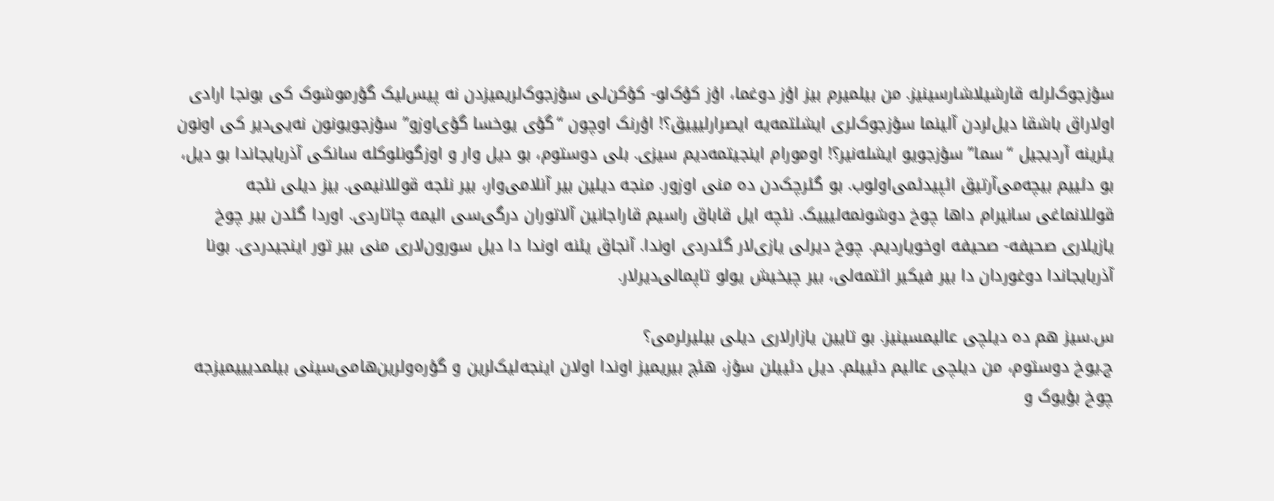سؤزجوک‌لرله قارشیلاشارسینیز. من بیلمیرم بیز اؤز دوغما، اؤز کؤک‌لو- کؤکن‌لی سؤزجوک‌لریمیزدن نه پیس‌لیک گؤرموشوک کی بونجا ارادی اولا‌راق باشقا دیل‌لردن آلینما سؤزجوک‌لری ایشلتمه‌یه ایصرارلیییق؟! اؤرنک اوچون “گؤی یوخسا گؤی‌اوزو” سؤزجویونون نه‌یی‌دیر کی اونون یئرینه آردیجیل “سما” سؤزجویو ایشله‌نیر؟! اومورام اینجیتمه‌دیم سیزی. بلی دوستوم، بو دیل وار و اوزگونلوکله سانکی آذربایجاندا بو دیل، بو دئییم بیچه‌می‌آرتیق ائپیدئمی‌اولوب. بو گئرچک‌دن ده منی اوزور. منجه دیلین بیر آنلامی‌وار، بیر نئجه قوللانیمی. بیز دیلی نئجه قوللانماغی سانیرام داها چوخ دوشونمه‌لیییک. نئچه ایل قاباق راسیم قاراجانین آلاتوران درگی‌سی الیمه چاتاردی. اوردا گئدن بیر چوخ یازیلاری صحیفه- صحیفه اوخویاردیم. چوخ دیرلی یازی‌لار گئدردی اوندا. آنجاق یئنه اوندا دا دیل سورون‌لاری منی بیر تور اینجیدردی. بونا آذربایجاندا دوغوردان دا بیر فیکیر ائتمه‌لی، بیر چیخیش یولو تاپما‌لی‌دیرلار.

س.سیز هم ده دیلچی عالیمسینیز. بو تایین یازارلاری دیلی بیلیرلرمی؟
ج.یوخ دوستوم، من دیلچی عالیم دئییلم. دیل دئییلن سؤز، هئچ بیریمیز اوندا اولان اینجه‌لیک‌لرین و گؤره‌و‌لرین‌هامی‌سینی بیلمدیییمیزجه چوخ بؤیوک و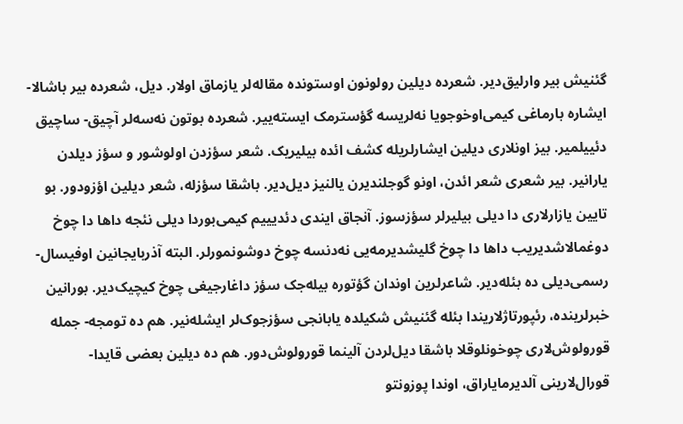گئنیش بیر وارلیق‌دیر. شعرده دیلین رولونون اوستونده مقاله‌لر یازماق اولار. دیل، شعرده بیر باشالا- ایشاره بارماغی کیمی‌اوخوجویا نه‌لریسه گؤسترمک ایسته‌ییر. شعرده بوتون نه‌سه‌لر آچیق- ساچیق دئییلمیر. بیز اونلاری دیلین ایشارلریله کشف ائده بیلیریک. شعر سؤزدن اولوشور و سؤز دیلدن یارانیر. بیر شعری شعر ائدن، اونو گوجلندیرن یالنیز دیل‌دیر. باشقا سؤزله، شعر دیلین اؤزودور. بو تایین یازارلاری دا دیلی بیلیرلر سؤزسوز. آنجاق ایندی دئدیییم کیمی‌بوردا دیلی نئجه داها دا چوخ دوغمالاشدیریب داها دا چوخ گلیشدیرمه‌یی نه‌دنسه چوخ دوشونمورلر. البته آذربایجانین اوفیسال- رسمی‌دیلی ده بئله‌دیر. شاعرلرین اوندان گؤتوره بیله‌جک سؤز داغارجیغی چوخ کیچیک‌دیر. بورانین خبرلرینده، رئپورتاژلاریندا بئله گئنیش شکیلده یابانجی سؤزجوک‌لر ایشله‌نیر. هم ده تومجه- جمله قورولوش‌لاری چوخونلوقلا باشقا دیل‌لردن آلینما قورولوش‌دور. هم ده دیلین بعضی قایدا- قورال‌لارینی آلدیرمایا‌راق، اوندا پوزونتو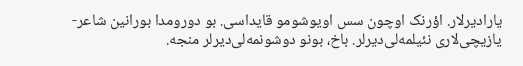یارا‌دیرلار. اؤرنک اوچون سس اویوشومو قایداسی. بو دورومدا بورانین شاعر- یازیچی‌لاری نئیلمه‌لی‌دیرلر. باخ، بونو دوشونمه‌لی‌دیرلر منجه.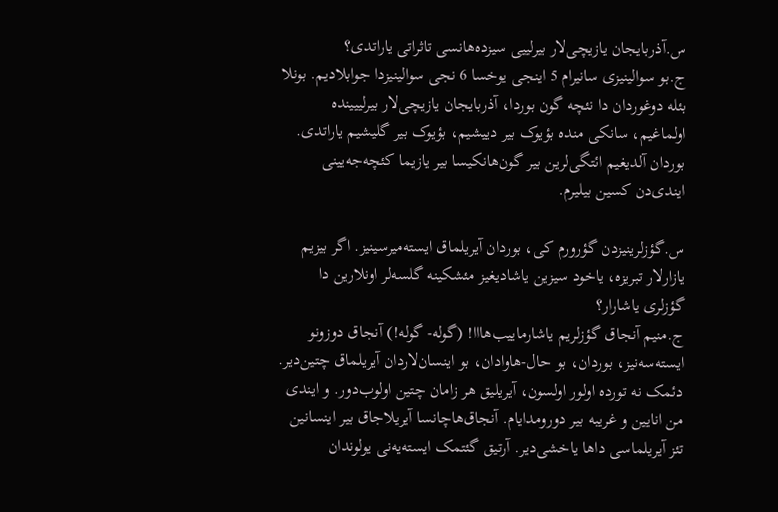س.آذربایجان یازیچی‌لار بیرلییی سیزده‌هانسی تاثراتی یاراتدی؟
ج.بو سوالینیزی سانیرام 5 اینجی یوخسا 6 نجی سوالینیزدا جوابلادیم. بونلا بئله دوغوردان دا نئچه گون بوردا، آذربایجان یازیچی‌لار بیرلییینده اولماغیم، سانکی منده بؤیوک بیر دییشیم، بؤیوک بیر گلیشیم یاراتدی. بوردان آلدیغیم ائتگی‌لرین بیر گون‌هانکیسا بیر یازیما کئچه‌جه‌یینی ایندی‌دن کسین بیلیرم.

س.گؤزلرینیزدن گؤرورم کی، بوردان آیریلماق ایسته‌میرسینیز. اگر بیزیم یازارلار تبریزه، یاخود سیزین یاشادیغیز مئشکینه گلسه‌لر اونلارین دا گؤزلری یاشارار؟
ج.منیم آنجاق گؤزلریم یاشارماییب‌هااا! (گوله- گوله!) آنجاق دوزونو ایسته‌سه‌نیز، بوردان، بو حال-هاوا‌دان، بو اینسان‌لاردان آیریلماق چتین‌دیر. دئمک نه تورده اولور اولسون، آیریلیق هر زامان چتین اولوب‌دور. و ایندی من انایین و غریبه بیر دورومدایام. آنجاق‌هاچانسا آیریلا‌جاق بیر اینسانین تئز آیریلماسی داها یاخشی‌دیر. آرتیق گئتمک ایسته‌یه‌نی یولوندان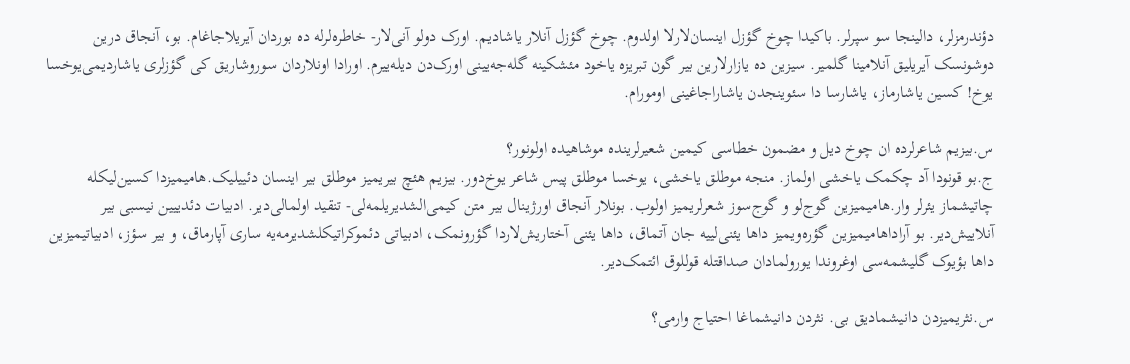دؤندرمزلر، دالینجا سو سپرلر. باکیدا چوخ گؤزل اینسان‌لارلا اولدوم. چوخ گؤزل آنلار یاشادیم. اورک دولو آنی‌لار- خاطره‌لرله ده بوردان آیریلاجاغام. بو، آنجاق درین دوشونسک آیریلیق آنلامینا گلمیر. سیزین ده یازارلارین بیر گون تبریزه یاخود مئشکینه گله‌جه‌یینی اورک‌دن دیله‌ییرم. اورادا اونلاردان سوروشاریق کی گؤزلری یاشاردیمی‌یوخسا یوخ! کسین یاشارماز، یاشارسا دا سئوینجدن یاشاراجاغینی اومورام.

س.بیزیم شاعرلرده ان چوخ دیل و مضمون خطاسی کیمین شعیرلرینده موشاهیده اولونور؟
ج.بو قونودا آد چکمک یاخشی اولماز. منجه موطلق یاخشی، یوخسا موطلق پیس شاعر یوخ‌دور. بیزیم هئچ بیریمیز موطلق بیر اینسان دئییلیک.هامیمیزدا کسین‌لیکله چاتیشماز یئرلر وار.هامیمیزین گوج‌لو و گوج‌سوز شعرلریمیز اولوب. بونلار آنجاق اورژینال بیر متن کیمی‌الشدیریلمه‌لی- تنقید اولما‌لی‌دیر. ادبیات دئدییین نیسبی بیر آنلاییش‌دیر. بو آرادا‌هامیمیزین گؤره‌ویمیز داها یئنی‌لییه جان آتماق، داها یئنی آختاریش‌لاردا گؤرونمک، ادبیاتی دئموکراتیکلشدیرمه‌یه ساری آپارماق، و بیر سؤز، ادبیاتیمیزین داها بؤیوک گلیشمه‌سی اوغروندا یورولما‌دان صداقتله قوللوق ائتمک‌دیر.

س.نثریمیزدن دانیشمادیق بی. نثردن دانیشماغا احتیاج وارمی؟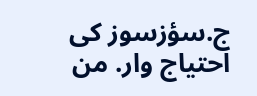ج.سؤزسوز کی احتیاج وار. من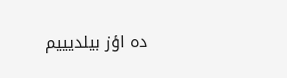ده اؤز بیلدیییم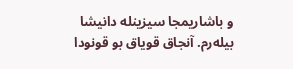و باشاریمجا سیزینله دانیشا بیله‌رم. آنجاق قویاق بو قونودا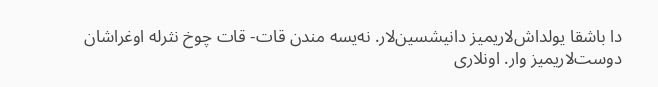دا باشقا یولداش‌لاریمیز دانیشسین‌لار. نه‌یسه مندن قات- قات چوخ نثرله اوغراشان دوست‌لاریمیز وار. اونلاری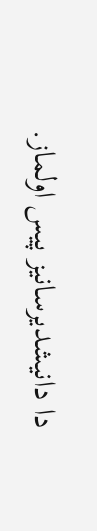دا دانیشدیرسانیز پیس اولماز.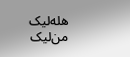هله‌لیک من‌لیک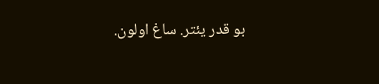بو قدر یئتر. ساغ اولون.